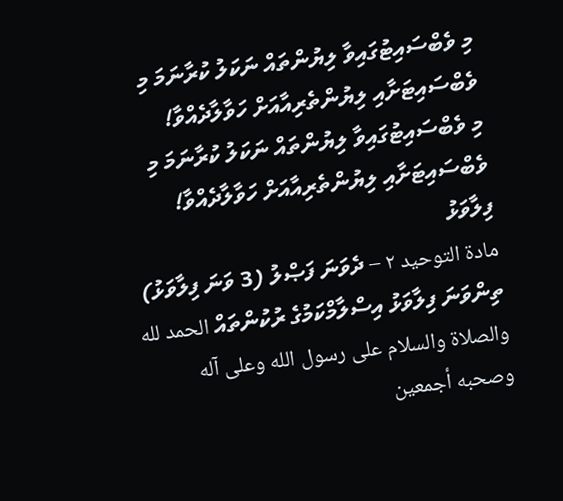މި ވެބްސައިޓުގައިވާ ލިޔުންތައް ނަކަލު ކުރާނަމަ މި ވެބްސައިޓަށާއި ލިޔުންތެރިއާއަށް ހަވާލާދެއްވާ!
މި ވެބްސައިޓުގައިވާ ލިޔުންތައް ނަކަލު ކުރާނަމަ މި ވެބްސައިޓަށާއި ލިޔުންތެރިއާއަށް ހަވާލާދެއްވާ!
ފިލާވަޅު
مادة التوحيد ٢ – ދެވަނަ ފަޞްލު (3 ވަނަ ފިލާވަޅު)
ތިންވަނަ ފިލާވަޅު އިސްލާމްކަމުގެ ރުކުންތައް الحمد لله والصلاة والسلام على رسول الله وعلى آله وصحبه أجمعين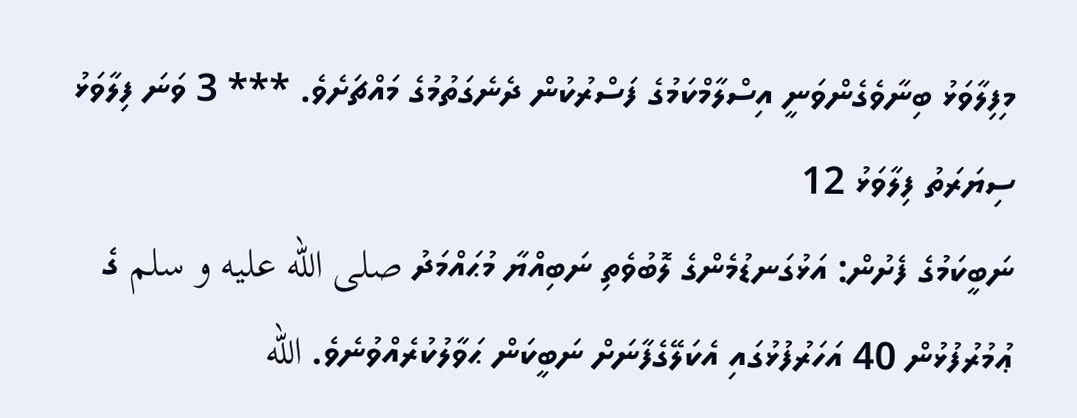މިފިލާވަޅު ބިނާވެގެންވަނީ އިސްލާމްކަމުގެ ފަސްރުކުން ދެނެގަތުމުގެ މައްޗަށެވެ. *** 3 ވަނަ ފިލާވަޅު
ސިޔަރަތު ފިލާވަޅު 12
ނަބީކަމުގެ ފެށުން: އަޅުގަނޑުމެންގެ ލޮބުވެތި ނަބިއްޔާ މުޙައްމަދު صلى الله عليه و سلم ގެ ޢުމުރުފުޅުން 40 އަހަރުފުޅުގައި އެކަލޭގެފާނަށް ނަބީކަން ޙަވާލުކުރެއްވުނެވެ. الله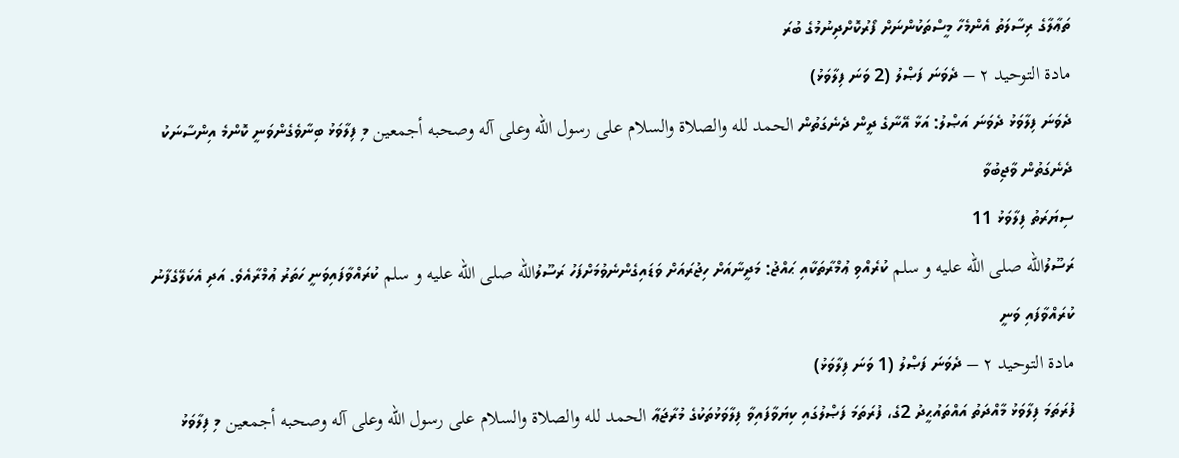ތަޢާލާގެ ރިސާލަތު އެންމެހާ މީސްތަކުންނަށް ފޯރުކޮށްދިނުމުގެ ބުރަ
مادة التوحيد ٢ – ދެވަނަ ފަޞްލު (2 ވަނަ ފިލާވަޅު)
ދެވަނަ ފިލާވަޅު ދެވަނަ އަޞްލު: އަޅާ އޭނާގެ ދީން ދެނެގަތުން الحمد لله والصلاة والسلام على رسول الله وعلى آله وصحبه أجمعين މި ފިލާވަޅު ބިނާވެގެންވަނީ ކޮންމެ އިންސާނަކު ދެނެގަތުން ވާޖިބުވާ
ސިޔަރަތު ފިލާވަޅު 11
ރަސޫލުالله صلى الله عليه و سلم ކުރެއްވި ޢުމްރާތަކާއި ޙައްޖު: މަދީނާއަށް ހިޖުރައަށް ވަޑައިގެންނެވުމަށްފަހު ރަސޫލުالله صلى الله عليه و سلم ކުރައްވާފައިވަނީ ހަތަރު ޢުމްރާއެވެ. އަދި އެކަލޭގެފާނު ކުރައްވާފައި ވަނީ
مادة التوحيد ٢ – ދެވަނަ ފަޞްލު (1 ވަނަ ފިލާވަޅު)
ފުރަތަމަ ފިލާވަޅު މާއްދަތު އައްތައުޙީދު 2ގެ، ފުރަތަމަ ފަޞްލުގައި ކިޔަވާފައިވާ ފިލާވަޅުތަކުގެ މުރާޖަޢާ الحمد لله والصلاة والسلام على رسول الله وعلى آله وصحبه أجمعين މި ފިލާވަޅު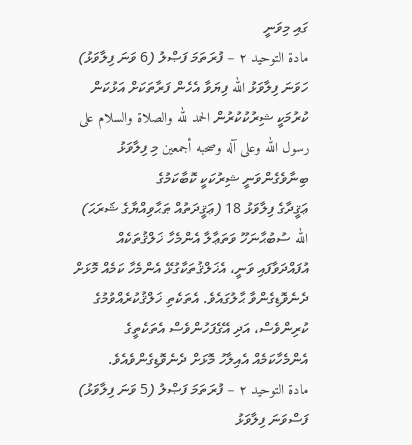ގައި މިވަނީ
مادة التوحيد ٢ – ފުރަތަމަ ފަޞްލު (6 ވަނަ ފިލާވަޅު)
ހަވަނަ ފިލާވަޅު الله ފިޔަވާ އެހެން ފަރާތަކަށް އަޅުކަން ކުރުމަކީ ޝިރުކުކުރުން الحمد لله والصلاة والسلام على رسول الله وعلى آله وصحبه أجمعين މި ފިލާވަޅު ބިނާވެގެންވަނީ ޝިރުކަކީ ކޮބާކަމުގެ
ޢަޤީދާގެ ފިލާވަޅު 18 (ޢަޤީދަތުއް ޠަޙާވިއްޔާގެ ޝަރަޙަ)
الله ސުބުޙާނަހޫ ވަތަޢާލާ އެންމެހާ ޚަލްޤުތަކެއް އުފައްދަވާފައި ވަނީ، އެޚަލްޤުތަކާގުޅޭ އެންމެހާ ކަމެއް މޮޅަށް ދެނެވޮޑިގެންވާ ޙާލުގައެވެ. އެތަކެތި ޚަލްޤުކުރެއްވުމުގެ ކުރިންވެސް، އަދި އޭގެފަހުންވެސް އެތަކެތީގެ އެންމެހާކަމެއް އެއިލާހު މޮޅަށް ދެނެވޮޑިގެންވެއެވެ.
مادة التوحيد ٢ – ފުރަތަމަ ފަޞްލު (5 ވަނަ ފިލާވަޅު)
ފަސްވަނަ ފިލާވަޅު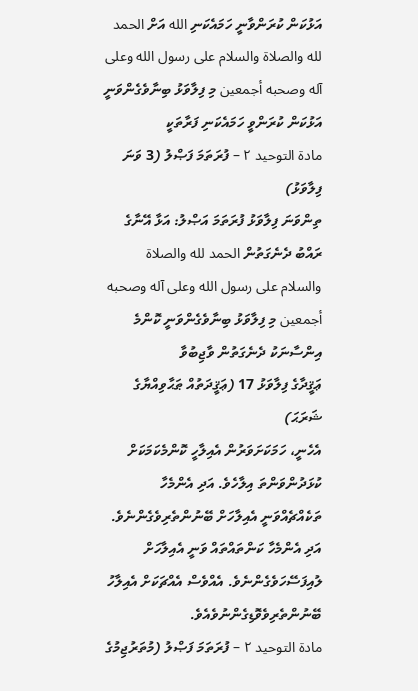އަޅުކަން ކުރަންވާނީ ހަމައެކަނި الله އަށް الحمد لله والصلاة والسلام على رسول الله وعلى آله وصحبه أجمعين މި ފިލާވަޅު ބިނާވެގެންވަނީ އަޅުކަން ކުރަންވީ ހަމައެކަނި ފަރާތަކީ
مادة التوحيد ٢ – ފުރަތަމަ ފަޞްލު (3 ވަނަ ފިލާވަޅު)
ތިންވަނަ ފިލާވަޅު ފުރަތަމަ އަޞްލު: އަޅާ އޭނާގެ ރައްބު ދެނެގަތުން الحمد لله والصلاة والسلام على رسول الله وعلى آله وصحبه أجمعين މި ފިލާވަޅު ބިނާވެގެންވަނީ ކޮންމެ އިންސާނަކު ދެނެގަތުން ވާޖިބުވާ
ޢަޤީދާގެ ފިލާވަޅު 17 (ޢަޤީދަތުއް ޠަޙާވިއްޔާގެ ޝަރަޙަ)
އެހެނީ، ހަމަކަށަވަރުން އެއިލާހީ ކޮންމެކަމަކަށް ކުޅަދުންވަންތަ އިލާހެވެ. އަދި އެންމެހާ ތަކެއްޗެއްވަނީ އެއިލާހަށް ބޭނުންތެރިވެގެންނެވެ. އަދި އެންމެހާ ކަންތައްތައް ވަނީ އެއިލާހަށް ލުއިފަސޭހަވެގެންނެވެ. އެއްވެސް އެއްޗަކަށް އެއިލާހު ބޭނުންތެރިވެވޮޑިގެންނުވެއެވެ.
مادة التوحيد ٢ – ފުރަތަމަ ފަޞްލު (މުތަރުޖިމުގެ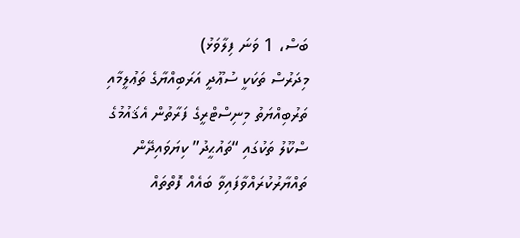ބަސް، 1 ވަނަ ފިލާވަޅު)
މިދަރުސް ތަކަކީ ސުޢޫދީ އަރަބިއްޔާގެ ތަޢުލީމާއި ތަރުބިއްޔަތު މިނިސްޓްރީގެ ފަރާތުން އެޤައުމުގެ ސްކޫލު ތަކުގައި “ތައުޙީދު” ކިޔަވައިދޭން ތައްޔާރުކުރައްވާފައިވާ ބައެއް ފޮތްތައް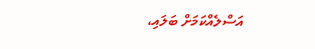އަސްލެއްކަމަށް ބަލައި،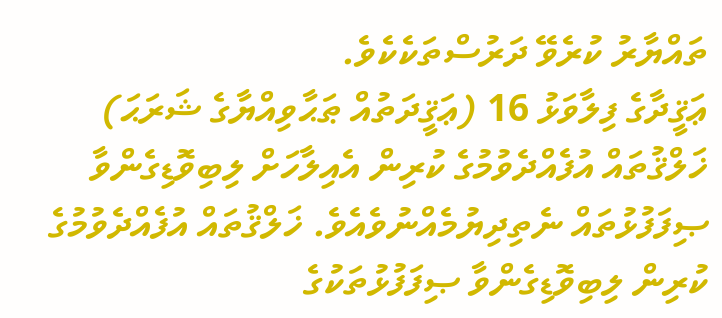ތައްޔާރު ކުރެވޭ ދަރުސްތަކެކެވެ.
ޢަޤީދާގެ ފިލާވަޅު 16 (ޢަޤީދަތުއް ޠަޙާވިއްޔާގެ ޝަރަޙަ)
ޚަލްޤުތައް އުފެއްދެވުމުގެ ކުރިން އެއިލާހަށް ލިބިވޮޑިގެންވާ ޞިފަފުޅުތައް ނެތިދިޔުމެއްނުވެއެވެ. ޚަލްޤުތައް އުފެއްދެވުމުގެ ކުރިން ލިބިވޮޑިގެންވާ ޞިފަފުޅުތަކުގެ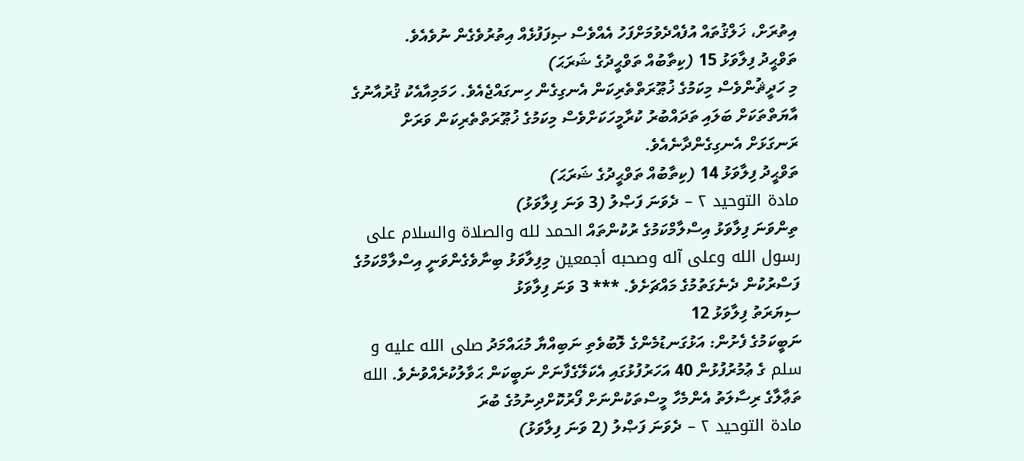އިތުރަށް، ޚަލްޤުތައް އުފެއްދެވުމަށްފަހު އެއްވެސް ޞިފަފުޅެއް އިތުރުވެގެން ނުވެއެވެ.
ތަވްޙީދު ފިލާވަޅު 15 (ކިތާބުއް ތަވްޙީދުގެ ޝަރަޙަ)
މި ހަދީޘުންވެސް މިކަމުގެ ޚުޠޫރަތްތެރިކަން އެނގިގެން ހިނގައްޖެއެވެ. ހަމަމިއާއެކު ޤުރުއާނުގެ އާޔަތްތަކަށް ބަލައި ތަދައްބުރު ކުރާމީހަކަށްވެސް މިކަމުގެ ޚުޠޫރަތްތެރިކަން ވަރަށް ރަނގަޅަށް އެނގިގެންދާނެއެވެ.
ތަވްޙީދު ފިލާވަޅު 14 (ކިތާބުއް ތަވްޙީދުގެ ޝަރަޙަ)
مادة التوحيد ٢ – ދެވަނަ ފަޞްލު (3 ވަނަ ފިލާވަޅު)
ތިންވަނަ ފިލާވަޅު އިސްލާމްކަމުގެ ރުކުންތައް الحمد لله والصلاة والسلام على رسول الله وعلى آله وصحبه أجمعين މިފިލާވަޅު ބިނާވެގެންވަނީ އިސްލާމްކަމުގެ ފަސްރުކުން ދެނެގަތުމުގެ މައްޗަށެވެ. *** 3 ވަނަ ފިލާވަޅު
ސިޔަރަތު ފިލާވަޅު 12
ނަބީކަމުގެ ފެށުން: އަޅުގަނޑުމެންގެ ލޮބުވެތި ނަބިއްޔާ މުޙައްމަދު صلى الله عليه و سلم ގެ ޢުމުރުފުޅުން 40 އަހަރުފުޅުގައި އެކަލޭގެފާނަށް ނަބީކަން ޙަވާލުކުރެއްވުނެވެ. الله ތަޢާލާގެ ރިސާލަތު އެންމެހާ މީސްތަކުންނަށް ފޯރުކޮށްދިނުމުގެ ބުރަ
مادة التوحيد ٢ – ދެވަނަ ފަޞްލު (2 ވަނަ ފިލާވަޅު)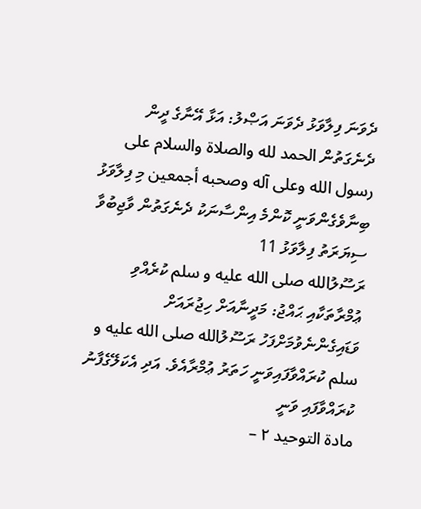ދެވަނަ ފިލާވަޅު ދެވަނަ އަޞްލު: އަޅާ އޭނާގެ ދީން ދެނެގަތުން الحمد لله والصلاة والسلام على رسول الله وعلى آله وصحبه أجمعين މި ފިލާވަޅު ބިނާވެގެންވަނީ ކޮންމެ އިންސާނަކު ދެނެގަތުން ވާޖިބުވާ
ސިޔަރަތު ފިލާވަޅު 11
ރަސޫލުالله صلى الله عليه و سلم ކުރެއްވި ޢުމްރާތަކާއި ޙައްޖު: މަދީނާއަށް ހިޖުރައަށް ވަޑައިގެންނެވުމަށްފަހު ރަސޫލުالله صلى الله عليه و سلم ކުރައްވާފައިވަނީ ހަތަރު ޢުމްރާއެވެ. އަދި އެކަލޭގެފާނު ކުރައްވާފައި ވަނީ
مادة التوحيد ٢ –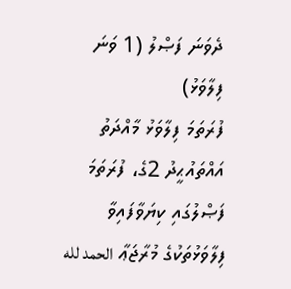ދެވަނަ ފަޞްލު (1 ވަނަ ފިލާވަޅު)
ފުރަތަމަ ފިލާވަޅު މާއްދަތު އައްތައުޙީދު 2ގެ، ފުރަތަމަ ފަޞްލުގައި ކިޔަވާފައިވާ ފިލާވަޅުތަކުގެ މުރާޖަޢާ الحمد لله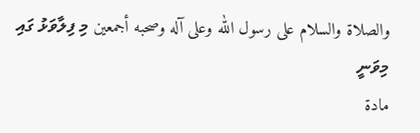والصلاة والسلام على رسول الله وعلى آله وصحبه أجمعين މި ފިލާވަޅު ގައި މިވަނީ
مادة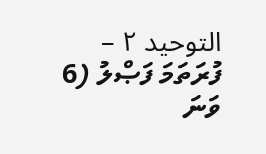التوحيد ٢ – ފުރަތަމަ ފަޞްލު (6 ވަނަ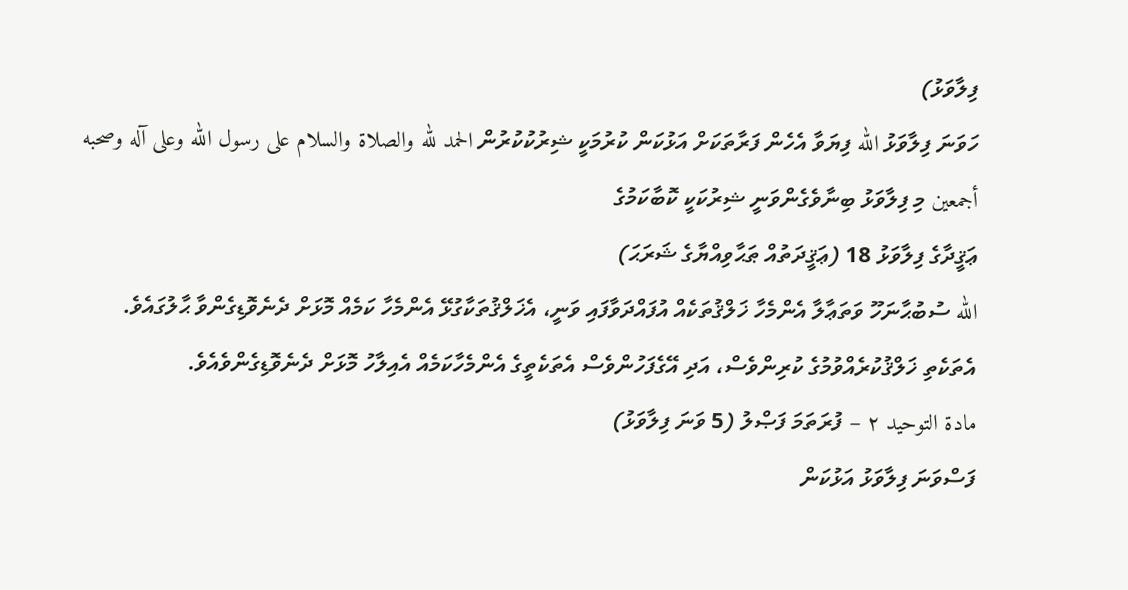ފިލާވަޅު)
ހަވަނަ ފިލާވަޅު الله ފިޔަވާ އެހެން ފަރާތަކަށް އަޅުކަން ކުރުމަކީ ޝިރުކުކުރުން الحمد لله والصلاة والسلام على رسول الله وعلى آله وصحبه أجمعين މި ފިލާވަޅު ބިނާވެގެންވަނީ ޝިރުކަކީ ކޮބާކަމުގެ
ޢަޤީދާގެ ފިލާވަޅު 18 (ޢަޤީދަތުއް ޠަޙާވިއްޔާގެ ޝަރަޙަ)
الله ސުބުޙާނަހޫ ވަތަޢާލާ އެންމެހާ ޚަލްޤުތަކެއް އުފައްދަވާފައި ވަނީ، އެޚަލްޤުތަކާގުޅޭ އެންމެހާ ކަމެއް މޮޅަށް ދެނެވޮޑިގެންވާ ޙާލުގައެވެ. އެތަކެތި ޚަލްޤުކުރެއްވުމުގެ ކުރިންވެސް، އަދި އޭގެފަހުންވެސް އެތަކެތީގެ އެންމެހާކަމެއް އެއިލާހު މޮޅަށް ދެނެވޮޑިގެންވެއެވެ.
مادة التوحيد ٢ – ފުރަތަމަ ފަޞްލު (5 ވަނަ ފިލާވަޅު)
ފަސްވަނަ ފިލާވަޅު އަޅުކަން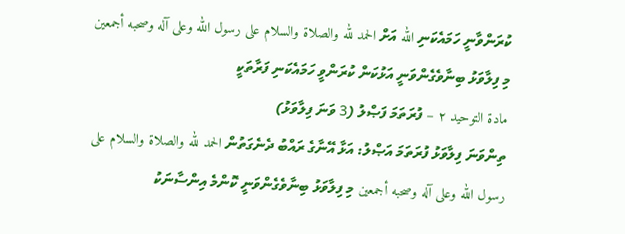ކުރަންވާނީ ހަމައެކަނި الله އަށް الحمد لله والصلاة والسلام على رسول الله وعلى آله وصحبه أجمعين މި ފިލާވަޅު ބިނާވެގެންވަނީ އަޅުކަން ކުރަންވީ ހަމައެކަނި ފަރާތަކީ
مادة التوحيد ٢ – ފުރަތަމަ ފަޞްލު (3 ވަނަ ފިލާވަޅު)
ތިންވަނަ ފިލާވަޅު ފުރަތަމަ އަޞްލު: އަޅާ އޭނާގެ ރައްބު ދެނެގަތުން الحمد لله والصلاة والسلام على رسول الله وعلى آله وصحبه أجمعين މި ފިލާވަޅު ބިނާވެގެންވަނީ ކޮންމެ އިންސާނަކު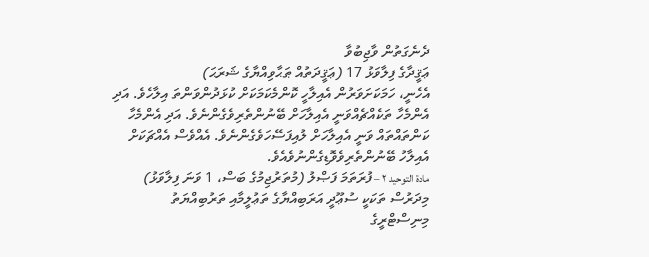ދެނެގަތުން ވާޖިބުވާ
ޢަޤީދާގެ ފިލާވަޅު 17 (ޢަޤީދަތުއް ޠަޙާވިއްޔާގެ ޝަރަޙަ)
އެހެނީ، ހަމަކަށަވަރުން އެއިލާހީ ކޮންމެކަމަކަށް ކުޅަދުންވަންތަ އިލާހެވެ. އަދި އެންމެހާ ތަކެއްޗެއްވަނީ އެއިލާހަށް ބޭނުންތެރިވެގެންނެވެ. އަދި އެންމެހާ ކަންތައްތައް ވަނީ އެއިލާހަށް ލުއިފަސޭހަވެގެންނެވެ. އެއްވެސް އެއްޗަކަށް އެއިލާހު ބޭނުންތެރިވެވޮޑިގެންނުވެއެވެ.
مادة التوحيد ٢ – ފުރަތަމަ ފަޞްލު (މުތަރުޖިމުގެ ބަސް، 1 ވަނަ ފިލާވަޅު)
މިދަރުސް ތަކަކީ ސުޢޫދީ އަރަބިއްޔާގެ ތަޢުލީމާއި ތަރުބިއްޔަތު މިނިސްޓްރީގެ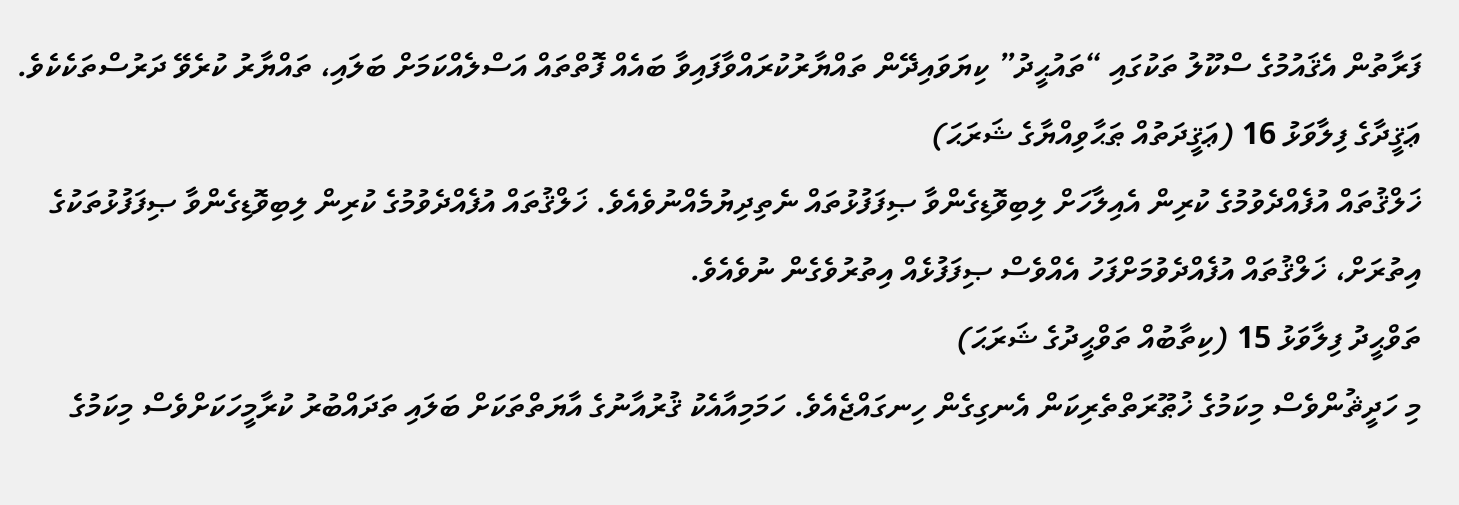ފަރާތުން އެޤައުމުގެ ސްކޫލު ތަކުގައި “ތައުޙީދު” ކިޔަވައިދޭން ތައްޔާރުކުރައްވާފައިވާ ބައެއް ފޮތްތައް އަސްލެއްކަމަށް ބަލައި، ތައްޔާރު ކުރެވޭ ދަރުސްތަކެކެވެ.
ޢަޤީދާގެ ފިލާވަޅު 16 (ޢަޤީދަތުއް ޠަޙާވިއްޔާގެ ޝަރަޙަ)
ޚަލްޤުތައް އުފެއްދެވުމުގެ ކުރިން އެއިލާހަށް ލިބިވޮޑިގެންވާ ޞިފަފުޅުތައް ނެތިދިޔުމެއްނުވެއެވެ. ޚަލްޤުތައް އުފެއްދެވުމުގެ ކުރިން ލިބިވޮޑިގެންވާ ޞިފަފުޅުތަކުގެ އިތުރަށް، ޚަލްޤުތައް އުފެއްދެވުމަށްފަހު އެއްވެސް ޞިފަފުޅެއް އިތުރުވެގެން ނުވެއެވެ.
ތަވްޙީދު ފިލާވަޅު 15 (ކިތާބުއް ތަވްޙީދުގެ ޝަރަޙަ)
މި ހަދީޘުންވެސް މިކަމުގެ ޚުޠޫރަތްތެރިކަން އެނގިގެން ހިނގައްޖެއެވެ. ހަމަމިއާއެކު ޤުރުއާނުގެ އާޔަތްތަކަށް ބަލައި ތަދައްބުރު ކުރާމީހަކަށްވެސް މިކަމުގެ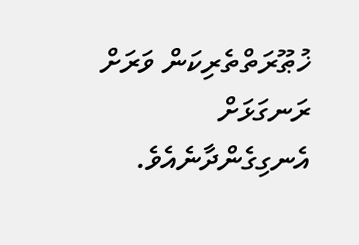ޚުޠޫރަތްތެރިކަން ވަރަށް ރަނގަޅަށް އެނގިގެންދާނެއެވެ.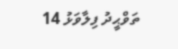ތަވްޙީދު ފިލާވަޅު 14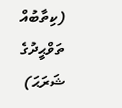(ކިތާބުއް ތަވްޙީދުގެ ޝަރަޙަ)